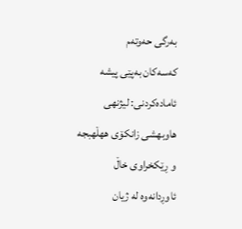بەرگی حەوتەم
کەسەکان بەپێی پیشە
ئامادەکردنی: لیژنهی هاوبهشی زانكۆی ههڵهبجه و ڕێكخراوی خاڵ
ئاوڕدانەوە لە ژیان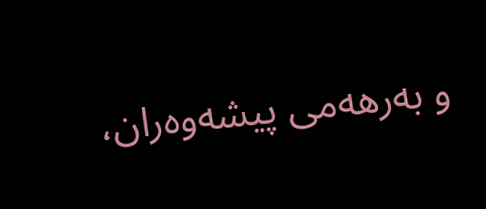و بەرهەمی پیشەوەران،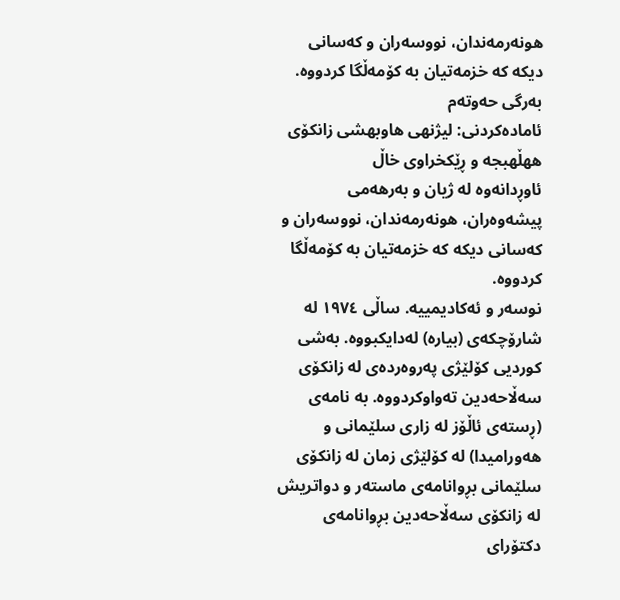هونەرمەندان، نووسەران و کەسانی دیکە کە خزمەتیان بە کۆمەڵگا کردووە.
بەرگی حەوتەم
ئامادەکردنی: لیژنهی هاوبهشی زانكۆی ههڵهبجه و ڕێكخراوی خاڵ
ئاوڕدانەوە لە ژیان و بەرهەمی پیشەوەران، هونەرمەندان، نووسەران و کەسانی دیکە کە خزمەتیان بە کۆمەڵگا کردووە.
نوسەر و ئەکادیمییە. ساڵی ١٩٧٤ لە شارۆچکەی (بیارە) لەدایکبووە. بەشی کوردیی کۆلێژی پەروەردەی لە زانکۆی سەڵاحەدین تەواوکردووە. بە نامەی (ڕستەی ئاڵۆز لە زاری سلێمانی و هەورامیدا) لە کۆلێژی زمان لە زانکۆی سلێمانی بڕوانامەی ماستەر و دواتریش لە زانکۆی سەڵاحەدین بڕوانامەی دکتۆرای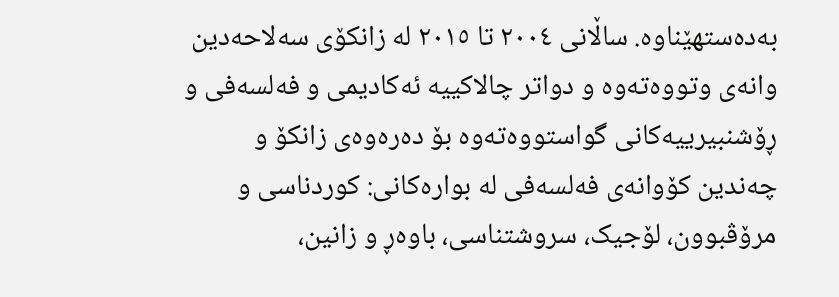بەدەستهێناوە. ساڵانی ٢٠٠٤ تا ٢٠١٥ لە زانکۆی سەلاحەدین وانەی وتووەتەوە و دواتر چالاکییە ئەکادیمی و فەلسەفی و ڕۆشنبیرییەکانی گواستووەتەوە بۆ دەرەوەی زانکۆ و چەندین کۆوانەی فەلسەفی لە بوارەکانی: کوردناسی و مرۆڤبوون، لۆجیک، سروشتناسی، باوەڕ و زانین،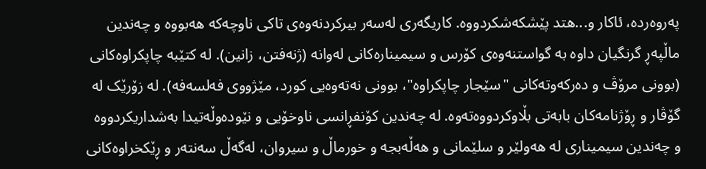پەروەردە، ئاکار و...هتد پێشکەشکردووە. کاریگەری لەسەر بیرکردنەوەی تاکی ناوچەکە هەبووە و چەندین ماڵپەڕ گرنگیان داوە بە گواستنەوەی کۆرس و سیمینارەکانی لەوانە (ژنەفتن، زانین). لە کتێبە چاپکراوەکانی (بوونی مرۆڤ و دەرکەوتەکانی "سێجار چاپکراوە"، بوونی نەتەوەیی کورد، مێژووی فەلسەفە). لە زۆرێک لە گۆڤار و ڕۆژنامەکان بابەتی بڵاوکردووەتەوە. لە چەندین کۆنفڕانسی ناوخۆیی و نێودەوڵەتیدا بەشداریکردووە و چەندین سیمیناری لە هەولێر و سلێمانی و هەڵەبجە و خورماڵ و سیروان، لەگەڵ سەنتەر و ڕێکخراوەکانی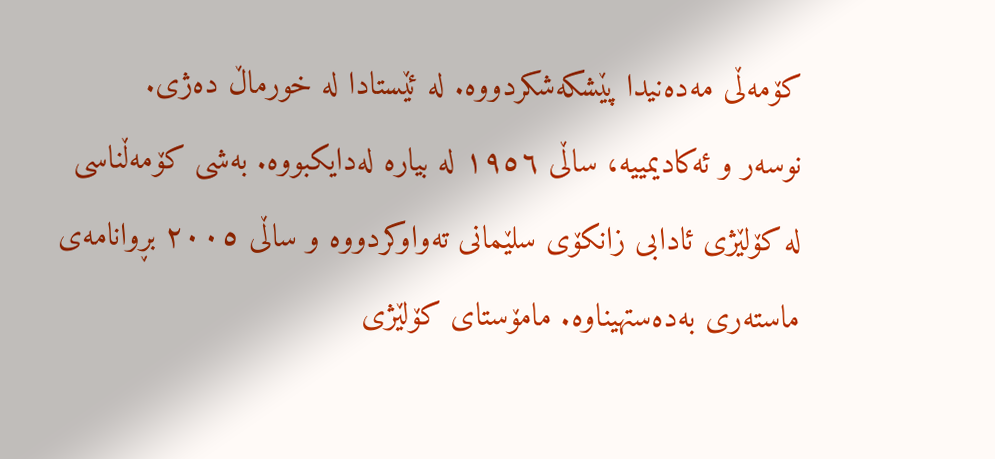کۆمەڵی مەدەنیدا پێشکەشکردووە. لە ئێستادا لە خورماڵ دەژی.
نوسەر و ئەکادیمییە، ساڵی ١٩٥٦ لە بیارە لەدایکبووە. بەشی کۆمەڵناسی لە کۆلێژی ئادابی زانکۆی سلێمانی تەواوکردووە و ساڵی ٢٠٠٥ بڕوانامەی ماستەری بەدەستهیناوە. مامۆستای کۆلێژی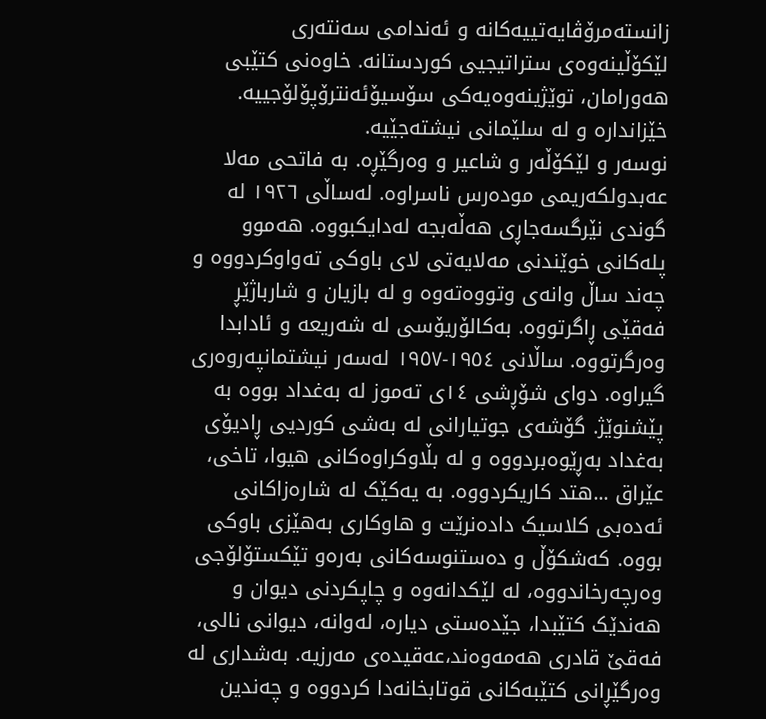زانستەمرۆڤایەتییەکانە و ئەندامی سەنتەری لێکۆڵینەوەی ستراتیجیی کوردستانە. خاوەنی کتێبی هەورامان، توێژینەوەیەکی سۆسیۆئەنترۆپۆلۆجییە. خێزاندارە و لە سلێمانی نیشتەجێیە.
نوسەر و لێکۆڵەر و شاعیر و وەرگێڕە. بە فاتحی مەلا عەبدولکەریمی مودەرس ناسراوە. لەساڵی ١٩٢٦ لە گوندی نێرگسەجاڕی هەڵەبجە لەدایکبووە. هەموو پلەکانی خوێندنی مەلایەتی لای باوکی تەواوکردووە و چەند ساڵ وانەی وتووەتەوە و لە بازیان و شارباژێڕ فەقێی ڕاگرتووە. بەکالۆریۆسی لە شەریعە و ئادابدا وەرگرتووە. ساڵانی ١٩٥٤-١٩٥٧ لەسەر نیشتمانپەروەری گیراوە. دوای شۆڕشی ١٤ی تەموز لە بەغداد بووە بە پێشنوێژ. گۆشەی جوتیارانی لە بەشی کوردیی ڕادیۆی بەغداد بەڕێوەبردووە و لە بڵاوکراوەکانی هیوا، تاخی، عێراق ...هتد کاریکردووە. بە یەکێک لە شارەزاکانی ئەدەبی کلاسیک دادەنرێت و هاوکاری بەهێزی باوکی بووە. کەشکۆڵ و دەستنوسەکانی بەرەو تێکستۆلۆجی وەرچەرخاندووە، لە لێکدانەوە و چاپکردنی دیوان و هەندێک کتێبدا، جێدەستی دیارە، لەوانە، دیوانی نالی، فەقێ قادری هەمەوەند،عەقیدەی مەرزیە. بەشداری لە وەرگێڕانی کتێبەکانی قوتابخانەدا کردووە و چەندین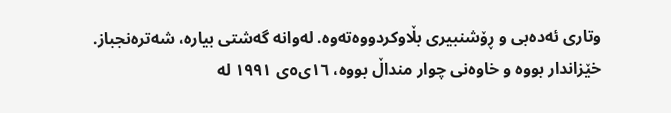وتاری ئەدەبی و ڕۆشنبیری بڵاوکردووەتەوە. لەوانە گەشتی بیارە، شەترەنجباز. خێزاندار بووە و خاوەنی چوار منداڵ بووە، ١٦ی٥ی ١٩٩١ لە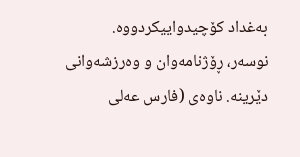بەغداد کۆچیدواییکردووە.
نوسەر، ڕۆژنامەوان و وەرزشەوانی دێرینە. ناوەی (فارس عەلی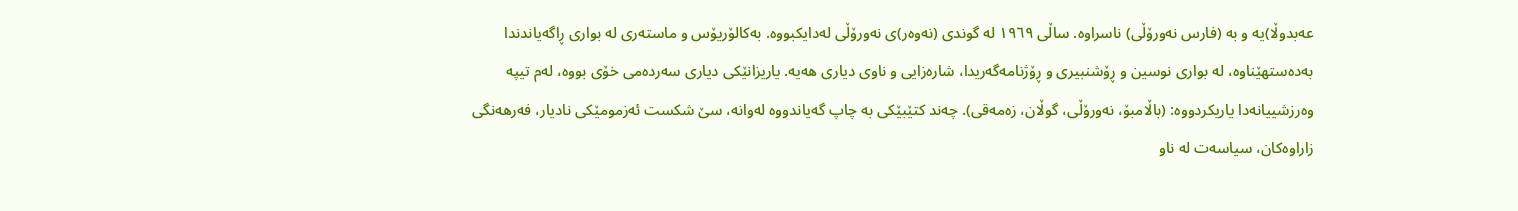عەبدوڵا)یە و بە (فارس نەورۆڵی) ناسراوە. ساڵی ١٩٦٩ لە گوندی (نەوەر)ی نەورۆڵی لەدایکبووە. بەکالۆریۆس و ماستەری لە بواری ڕاگەیاندندا بەدەستهێناوە، لە بواری نوسین و ڕۆشنبیری و ڕۆژنامەگەریدا، شارەزایی و ناوی دیاری هەیە. یاریزانێکی دیاری سەردەمی خۆی بووە، لەم تیپە وەرزشییانەدا یاریکردووە: (باڵامبۆ، نەورۆڵی، گوڵان، زەمەقی). چەند کتێبێکی بە چاپ گەیاندووە لەوانە، سێ شکست ئەزمومێکی نادیار، فەرهەنگی زاراوەکان، سیاسەت لە ناو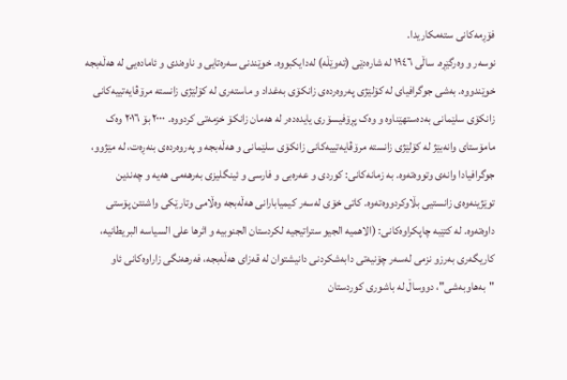فۆڕمەکانی ستەمکاریدا.
نوسەر و وەرگێڕە. ساڵی ١٩٤٦ لە شارەدێی (تەوێڵە) لەدایکبووە. خوێندنی سەرەتایی و ناوەندی و ئامادەیی لە هەڵەبجە خوێندووە. بەشی جوگرافیای لە کۆلێژی پەروەردەی زانکۆی بەغداد و ماستەری لە کۆلێژی زانستە مرۆڤایەتییەکانی زانکۆی سلێمانی بەدەستهێناوە و وەک پڕۆفیسۆری یایدەدەر لە هەمان زانکۆ خزمەتی کردووە. ٢٠٠٠ بۆ ٢٠١٦ وەک مامۆستای وانەبێژ لە کۆلێژی زانستە مرۆڤایەتییەکانی زانکۆی سلێمانی و هەڵەبجە و پەروەردەی بنەڕەت، لە مێژوو، جوگرافیادا وانەی وتووەتەوە. بە زمانەکانی: کوردی و عەرەبی و فارسی و ئینگلیزی بەرهەمی هەیە و چەندین توێژینەوەی زانستیی بڵاوکردووەتەوە. کاتی خۆی لەسەر کیمیابارانی هەڵەبجە وەڵامی وتارێکی واشنتن پۆستی داوەتەوە. لە کتێبە چاپکراوەکانی: (الاهمیە الجیو ستراتیجیە لکردستان الجنوبیە و اثرها علی السیاسە البریطانیە، کاریگەری بەرزو نزمی لەسەر چۆنیەتی دابەشکردنی دانیشتوان لە قەزای هەڵەبجە، فەرهەنگی زاراوەکانی ئاو "بەهاوبەشی"، دووساڵ لە باشوری کوردستان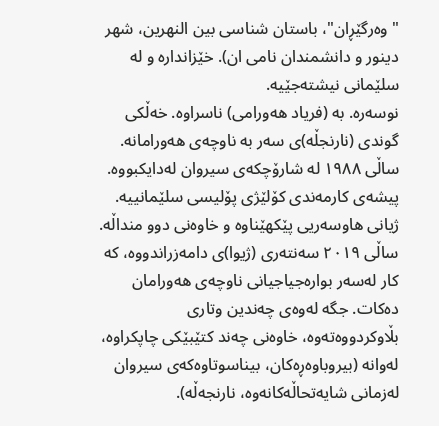"وەرگێڕان"، باستان شناسی بین النهرین، شهر دینور و دانشمندان نامی ان). خێزاندارە و لە سلێمانی نیشتەجێیە.
نوسەرە. بە (فریاد هەورامی) ناسراوە. خەڵکی گوندی (نارنجڵە)ی سەر بە ناوچەی هەورامانە. ساڵی ١٩٨٨ لە شارۆچکەی سیروان لەدایکبووە. پیشەی کارمەندی کۆلێژی پۆلیسی سلێمانییە. ژیانی هاوسەریی پێکهێناوە و خاوەنی دوو منداڵە. ساڵی ٢٠١٩ سەنتەری (ژیوا)ی دامەزراندووە، کە کار لەسەر بوارەجیاجیانی ناوچەی هەورامان دەکات. جگە لەوەی چەندین وتاری بڵاوکردووەتەوە، خاوەنی چەند کتێبێکی چاپکراوە، لەوانە (بیروباوەڕەکان، بیناسوتاوەکەی سیروان لەزمانی شایەتحاڵەکانەوە، نارنجەڵە).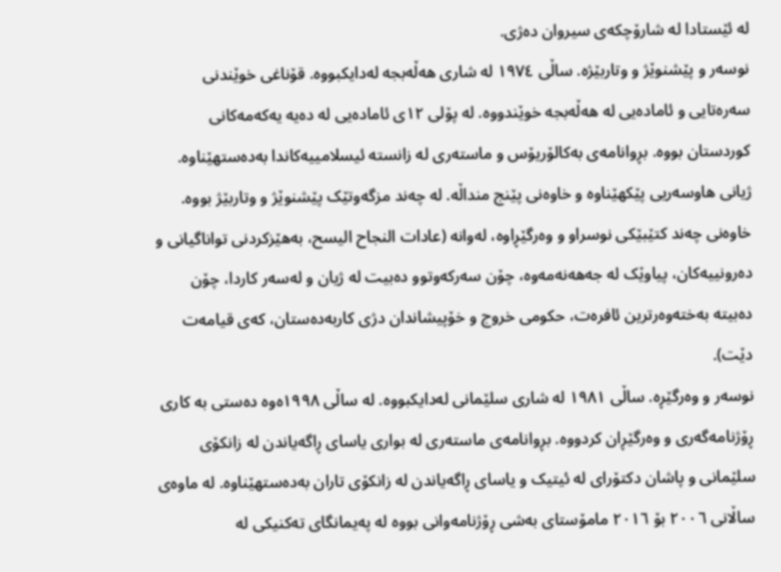لە ئێستادا لە شارۆچکەی سیروان دەژی.
نوسەر و پێشنوێژ و وتاربێژە. ساڵى ١٩٧٤ لە شاری هەڵەبجە لەدایکبووە. قۆناغى خوێندنى سەرەتایى و ئامادەیى لە هەڵەبجە خوێندووە. لە پۆلى ١٢ى ئامادەیى لە دەیە یەکەمەکانى کوردستان بووە. بڕوانامەى بەکالۆریۆس و ماستەرى لە زانستە ئیسلامییەکاندا بەدەستهێناوە. ژیانی هاوسەریی پێکهێناوە و خاوەنى پێنج منداڵە. لە چەند مزگەوتێک پێشنوێژ و وتاربێژ بووە. خاوەنی چەند کتێبێکى نوسراو و وەرگێڕاوە، لەوانە (عادات النجاح الیسح، بەهێزکردنى تواناگیانى و دەرونییەکان، پیاوێک لە جەهەنەمەوە، چۆن سەرکەوتوو دەبیت لە ژیان و لەسەر کاردا، چۆن دەبیتە بەختەوەرترین ئافرەت، حکومى خروج و خۆپیشاندان دژى کاربەدەستان، کەى قیامەت دێت).
نوسەر و وەرگێڕە. ساڵی ١٩٨١ لە شاری سلێمانی لەدایکبووە. لە ساڵی ١٩٩٨ەوە دەستی به کاری ڕۆژنامەگەری و وەرگێڕان کردووە. بڕوانامەی ماستەری له بواری یاسای ڕاگەیاندن له زانکۆی سلێمانی و پاشان دکتۆرای لە ئیتیک و یاسای ڕاگەیاندن لە زانکۆی تاران بەدەستهێناوە. لە ماوەی ساڵانی ٢٠٠٦ بۆ ٢٠١٦ مامۆستای بەشی ڕۆژنامەوانی بووە لە پەیمانگای تەکنیکی لە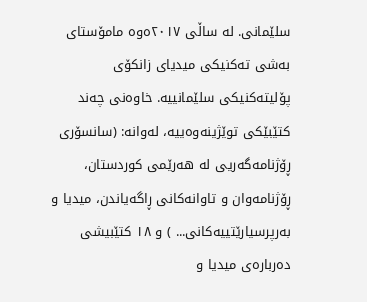سلێمانی. لە ساڵی ٢٠١٧ەوە مامۆستای بەشی تەکنیکی میدیای زانکۆی پۆلیتەکنیکی سلێمانییە. خاوەنی چەند کتێبێکی توێژینەوەییە، لەوانه: (سانسۆری ڕۆژنامەگەریی لە هەرێمی کوردستان، ڕۆژنامەوان و تاوانەکانی ڕاگەیاندن، میدیا و بەرپرسیارێتییەکانی... ) و ١٨ کتێبیشی دەربارەی میدیا و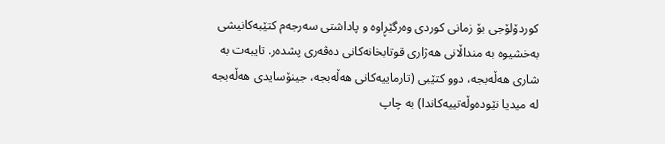کوردۆلۆجی بۆ زمانی کوردی وەرگێڕاوە و پاداشتی سەرجەم کتێبەکانیشی بەخشیوە به منداڵانی هەژاری قوتابخانەکانی دەڤەری پشدەر. تایبەت بە شاری هەڵەبجە، دوو کتێبی (تارماییەکانی هەڵەبجە، جینۆسایدی هەڵەبجە لە میدیا نێودەوڵەتییەکاندا) بە چاپ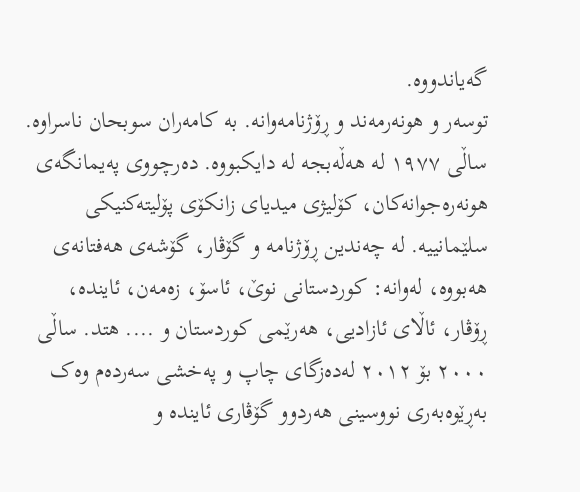گەیاندووه.
توسەر و هونەرمەند و ڕۆژنامەوانە. بە کامەران سوبحان ناسراوە. ساڵی ١٩٧٧ لە هەڵەبجە لە دایکبووە. دەرچووی پەیمانگەی هونەرەجوانەکان، کۆلیژی میدیای زانکۆی پۆلیتەکنیکی سلێمانییە. لە چەندین ڕۆژنامە و گۆڤار، گۆشەی هەفتانەی هەبووە، لەوانە: کوردستانی نوێ، ئاسۆ، زەمەن، ئایندە، ڕۆڤار، ئاڵای ئازادیی، هەرێمی کوردستان و .... هتد. ساڵی ٢٠٠٠ بۆ ٢٠١٢ لەدەزگای چاپ و پەخشی سەردەم وەک بەڕێوەبەری نووسینی هەردوو گۆڤاری ئایندە و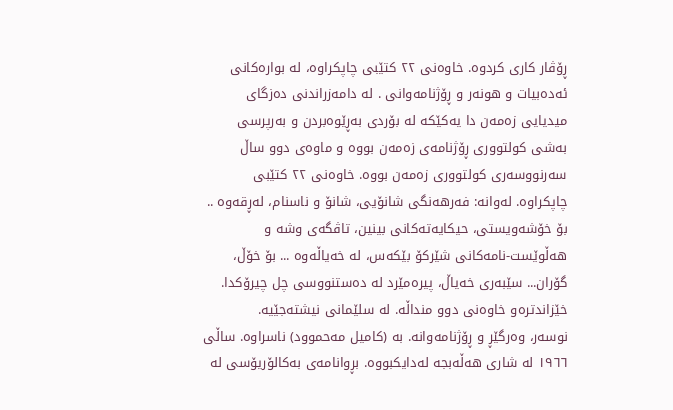ڕۆڤار کاری کردوە. خاوەنی ٢٢ کتێبی چاپکراوە، لە بوارەکانی ئەدەبیات و هونەر و ڕۆژنامەوانی . لە دامەزراندنی دەزگای میدیایی زەمەن دا یەکێکە لە بۆردی بەڕێوەبردن و بەرپرسی بەشی کولتووری ڕۆژنامەی زەمەن بووە و ماوەی دوو ساڵ سەرنووسەری کولتووری زەمەن بووە. خاوەنی ٢٢ کتێبی چاپکراوە. لەوانە: فەرهەنگى شانۆیی، شانۆ و ناسنام، لەڕقەوە .. بۆ خۆشەویستی، حیکایەتەکانی بینین، تاڤگەی وشە و هەڵوێست-نامەکانی شێرکۆ بێکەس، لە خەیاڵەوە ... بۆ خۆڵ، گۆران... سێبەری خەیاڵ، پیرەمێرد لە دەستنووسی چل چیرۆکدا. خێزاندترەو خاوەنی دوو منداڵە. لە سلێمانی نیشتەجێیە.
نوسەر، وەرگێڕ و ڕۆژنامەوانە. بە (کامیل مەحموود) ناسراوە. ساڵی ١٩٦٦ لە شاری هەڵەبجە لەدایکبووە. بڕوانامەی بەکالۆریۆسی لە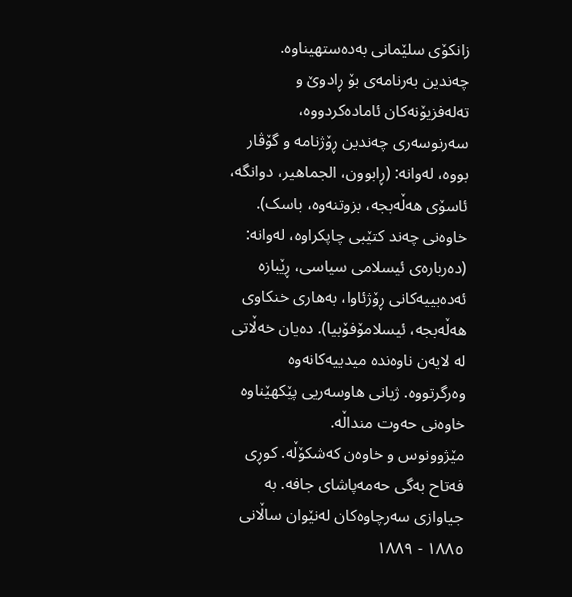زانکۆی سلێمانی بەدەستهیناوە. چەندین بەرنامەی بۆ ڕادوێ و تەلەفزیۆنەکان ئامادەکردووە، سەرنوسەری چەندین ڕۆژنامە و گۆڤار بووە، لەوانه: (ڕابوون، الجماهیر، دوانگە، ئاسۆی هەڵەبجە، بزوتنەوە، باسک). خاوەنی چەند کتێبی چاپکراوە، لەوانه: (دەربارەی ئیسلامی سیاسی، ڕێبازە ئەدەبییەکانی ڕۆژئاوا، بەهاری خنکاوی هەڵەبجە، ئیسلامۆفۆبیا). دەیان خەڵاتی لە لایەن ناوەندە میدییەکانەوە وەرگرتووە. ژیانی هاوسەریی پێکهێناوە خاوەنی حەوت منداڵە.
مێژوونوس و خاوەن کەشکۆڵە. کوڕی فەتاح بەگی حەمەپاشای جافە. بە جیاوازی سەرچاوەکان لەنێوان ساڵانی ١٨٨٥ - ١٨٨٩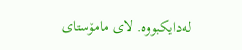لەدایکبووە. لای مامۆستای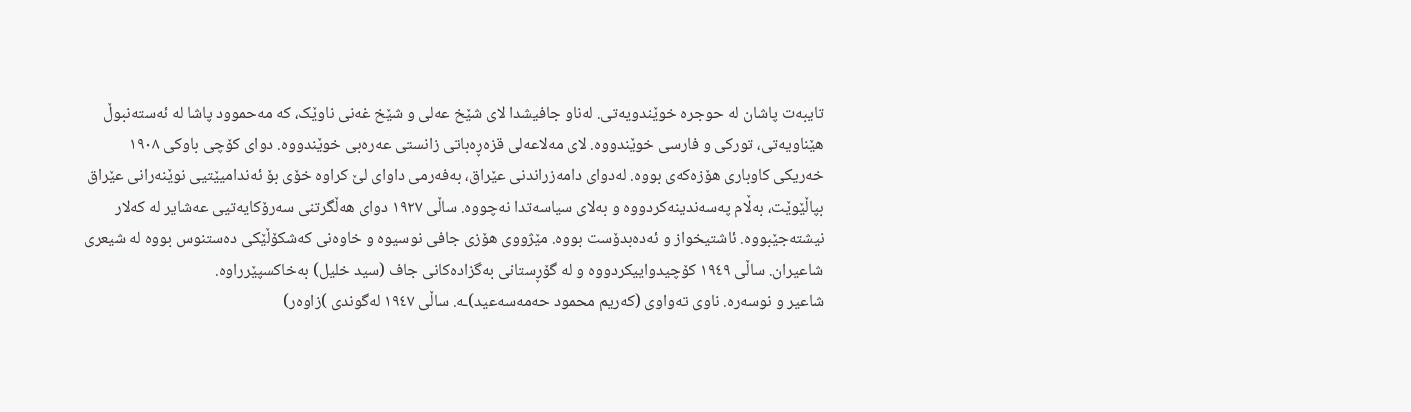تایبەت پاشان لە حوجرە خوێندویەتی. لەناو جافیشدا لای شێخ عەلی و شێخ غەنی ناوێک، کە مەحموود پاشا لە ئەستەنبوڵ هێناویەتی، تورکی و فارسی خوێندووە. لای مەلاعەلی قزەڕەباتی زانستی عەرەبی خوێندووە. دوای کۆچی باوکی ١٩٠٨ خەریکی کاوباری هۆزەکەی بووە. لەدوای دامەزراندنی عێراق، بەفەرمی داوای لێ کراوە خۆی بۆ ئەندامیێتیی نوێنەرانی عێراق بپاڵێوێت، بەڵام پەسەندینەکردووە و بەلای سیاسەتدا نەچووە. ساڵی ١٩٢٧ دوای هەڵگرتنی سەرۆکایەتیی عەشایر لە کەلار نیشتەجێبووە. ئاشتیخواز و ئەدەبدۆست بووە. مێژووی هۆزی جافی نوسیوە و خاوەنی کەشکۆڵێکی دەستنوس بووە لە شیعری شاعیران. ساڵی ١٩٤٩ کۆچیدواییکردووە و لە گۆڕستانی بەگزادەکانی جاف (سید خلیل) بەخاکسپێرراوە.
شاعیر و نوسەرە. ناوی تەواوى (کەریم محمود حەمەسەعید)ـە. ساڵی ١٩٤٧ لەگوندی )زاوەر)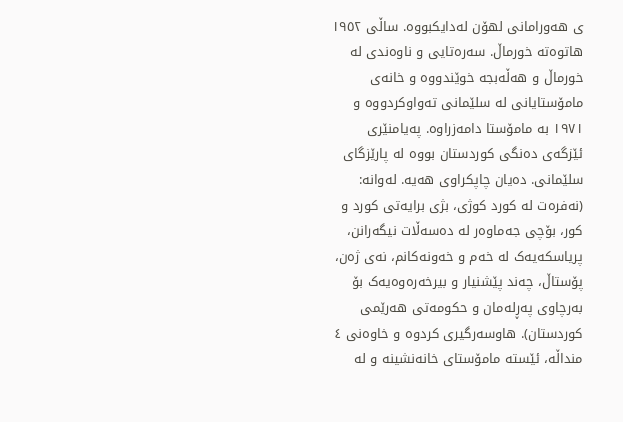ی هەورامانی لهۆن لەدایکبووە. ساڵی ١٩٥٢ هاتوەتە خورماڵ. سەرەتایی و ناوەندی لە خورماڵ و هەڵەبجە خوێندووە و خانەی مامۆستایانی لە سلێمانی تەواوکردووە و ١٩٧١ بە مامۆستا دامەزراوە. پەیامنێری ئێزگەی دەنگی کوردستان بووە لە پارێزگای سلێمانی. دەیان چاپکراوی هەیە. لەوانە: (نەفرەت لە کورد کوژی، بژی برایەتی کورد و کور، بۆچی جەماوەر لە دەسەڵات نیگەرانن، پریاسکەیەک لە خەم و خەونەکانم، نەی ژەن، پۆستاڵ، چەند پێشنیار و بیرخەرەوەیەک بۆ بەرچاوی پەڕلەمان و حکومەتی هەرێمی کوردستان). هاوسەرگیرى کردوە و خاوەنى ٤ منداڵە، ئێستە مامۆستای خانەنشینە و لە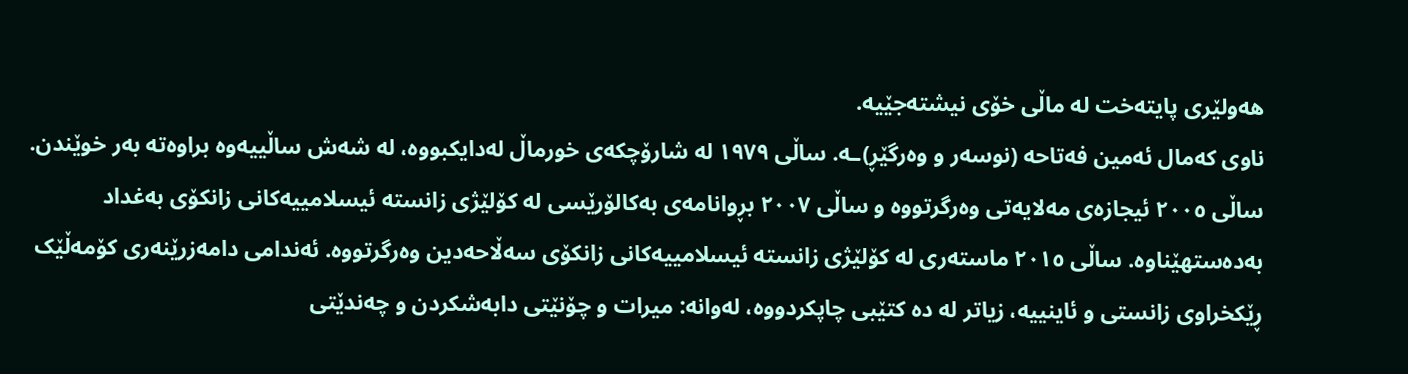هەولێری پایتەخت لە ماڵی خۆی نیشتەجێیە.
ناوی کەمال ئەمین فەتاحە (نوسەر و وەرگێڕ)ـە. ساڵی ١٩٧٩ لە شارۆچکەی خورماڵ لەدایکبووە، لە شەش ساڵییەوە براوەتە بەر خوێندن. ساڵی ٢٠٠٥ ئیجازەی مەلایەتی وەرگرتووە و ساڵی ٢٠٠٧ بڕوانامەی بەکالۆرێسی لە کۆلێژی زانستە ئیسلامییەکانی زانکۆی بەغداد بەدەستهێناوە. ساڵی ٢٠١٥ ماستەری لە کۆلێژی زانستە ئیسلامییەکانی زانکۆی سەڵاحەدین وەرگرتووە. ئەندامی دامەزرێنەری کۆمەڵێک ڕێکخراوی زانستی و ئاینییە، زیاتر لە دە کتێبی چاپکردووە، لەوانە: میرات و چۆنێتی دابەشکردن و چەندێتی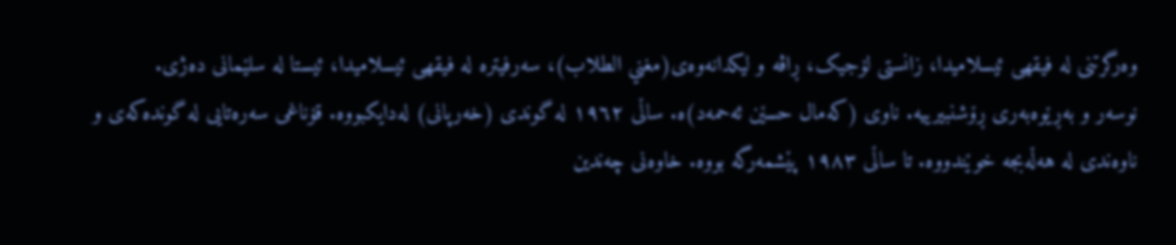وەرگرتنی لە فیقهی ئیسلامیدا، زانستی لۆجیک، ڕاڤە و لیکدانەوەی(مغني الطلاب)، سەرفیترە لە فیقهی ئیسلامیدا، ئیستا لە سلێمانی دەژی.
نوسەر و بەڕێوەبەری ڕۆشنبیرییە. ناوی (کەمال حسێن ئەحمەد)ە. ساڵی ١٩٦٢ لە گوندی (خەرپانی) لەدایکبووە. قۆناغی سەرەتایی لە گوندەکەی و ناوەندی لە هەڵەبجە خوێندووە. تا ساڵی ١٩٨٣ پێشمەرگە بووە. خاوەنی چەندین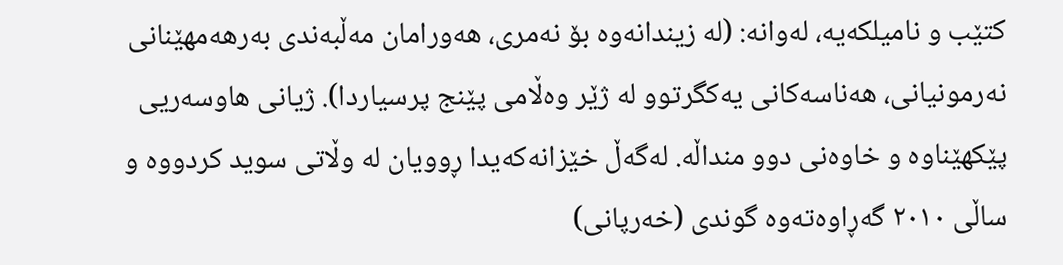کتێب و نامیلکەیە، لەوانه: (لە زیندانەوە بۆ نەمری، هەورامان مەڵبەندی بەرهەمهێنانی نەرمونیانی، هەناسەکانی یەکگرتوو لە ژێر وەڵامی پێنج پرسیاردا). ژیانی هاوسەریی پێکهێناوە و خاوەنی دوو منداڵە. لەگەڵ خێزانەکەیدا ڕوویان لە وڵاتی سوید کردووه و ساڵی ٢٠١٠ گەڕاوەتەوە گوندی (خەرپانی)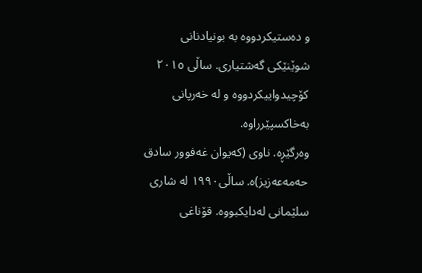و دەستیکردووە بە بونیادنانی شوێنێکی گەشتیاری. ساڵی ٢٠١٥ کۆچیدواییکردووە و لە خەرپانی بەخاکسپێرراوە.
وەرگێڕە. ناوی (کەیوان غەفوور سادق حەمەعەزیز)ە. ساڵی١٩٩٠ لە شاری سلێمانی لەدایکبووە. قۆناغی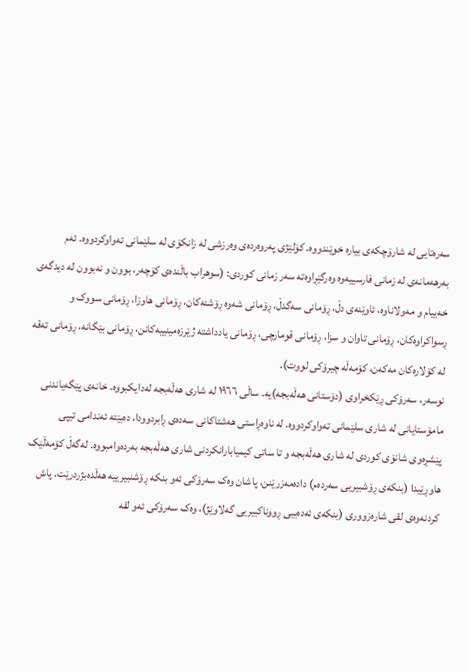سەرەتایی لە شارۆچکەی بیارە خوێندووە. کۆلێژی پەروەردەی وەرزشی لە زانکۆی لە سلێمانی تەواوکردووە. ئەم بەرهەمانەی لە زمانی فارسییەوە وەرگێڕاوەتە سەر زمانی کوردی: (سوهراب باڵندەی کۆچەر، بوون و نەبوون لە دیدگەی خەییام و مەولاناوە، ئاوێنەی دڵ، ڕۆمانی سەگدڵ، ڕۆمانی شەوە ڕۆشنەکان، ڕۆمانی هاوزا، ڕۆمانی سووک و ڕسواکراوەکان، ڕۆمانی تاوان و سزا، ڕۆمانی قومارچی، ڕۆمانی یادداشتە ژێرزەمینییەکانن، ڕۆمانی بێگانە، ڕۆمانی تەقە لە کۆلارەکان مەکەن، کۆمەڵە چیرۆکی لووت).
نوسەر، سەرۆکی ڕێکخراوی (دۆستانی هەڵەبجە)یە. ساڵی ١٩٦٦ لە شاری هەڵەبجە لەدایکبووە. خانەی پێگەیاندنی مامۆستایانی لە شاری سلێمانی تەواوکردووە. لە ناوەڕاستی هەشتاکانی سەدەی ڕابردوودا، دەبێتە ئەندامی تیپی پێشڕەوی شانۆی کوردی لە شاری هەڵەبجە و تا ساتی کیمیابارانکردنی شاری هەڵەبجە بەردەوامبووە. لەگەڵ کۆمەڵێک هاوڕێیدا (بنکەی ڕۆشبیریی سەردەم) دادەمەزرێنن، پاشان وەک سەرۆکی ئەو بنکە ڕۆشنبیرییە هەڵدەبژردرێت. پاش کردنەوەی لقی شارەزووری (بنکەی ئەدەبیی ڕووناکبیریی گەلاوێژ)، وەک سەرۆکی ئەو لقە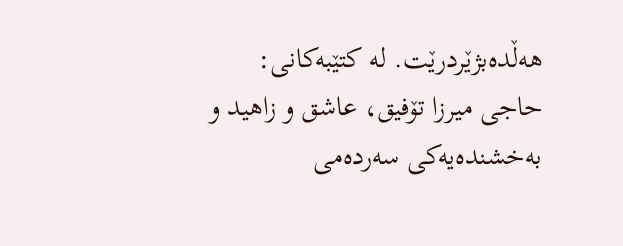هەڵدەبژێردرێت. لە کتێبەکانی: حاجی میرزا تۆفیق، عاشق و زاهید و بەخشندەیەکی سەردەمی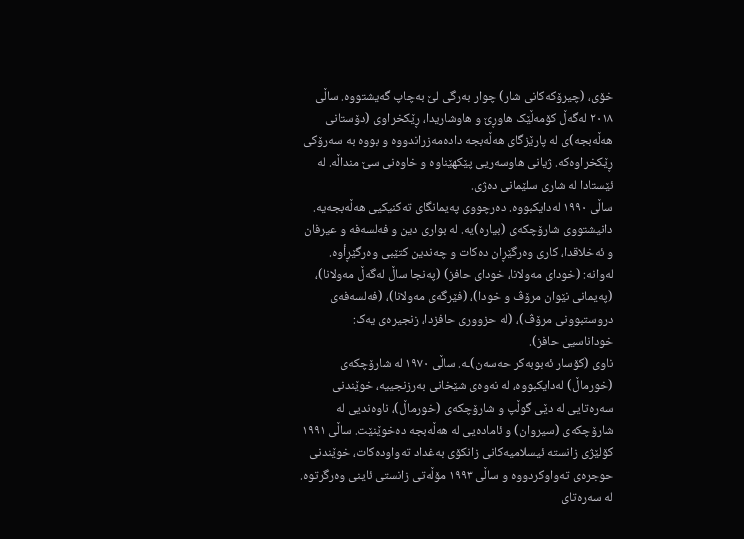خۆی، (چیرۆکەکانی شار) چوار بەرگی لێ بەچاپ گەیشتووە. ساڵی ٢٠١٨ لەگەڵ کۆمەڵێک هاوڕێ و هاوشاریدا، ڕێکخراوی (دۆستانی هەڵەبجە)ی لە پارێزگای هەڵەبجە دادەمەزراندووە و بووە بە سەرۆکی ڕێکخراوەکە. ژیانی هاوسەریی پێکهێناوە و خاوەنی سێ منداڵە. لە ئێستادا لە شاری سلێمانی دەژی.
ساڵی ١٩٩٠ لەدایکبووە. دەرچووی پەیمانگای تەکنیکیی هەڵەبجەیە. دانیشتووی شارۆچکەی (بیارە)یە. لە بواری دین و فەلسەفە و عیرفان و ئەخلاقدا، کاری وەرگێڕان دەکات و چەندین کتێبی وەرگێڕأوە. لەوانه: (خودای مەولانا، خودای حافز) (پەنجا ساڵ لەگەڵ مەولانا)، (پەیمانی نێوان مرۆڤ و خودا)، (فێرگەی مەولانا)، (فەلسەفەی دروستبوونی مرۆڤ)، (لە حزووری حافزدا، زنجیرەی یەک: خوداناسیی حافز).
ناوی (کۆسار ئەبوبەکر حەسەن)ـە. ساڵی ١٩٧٠ لە شارۆچکەی (خورماڵ) لەدایکبووە، لە نەوەی شێخانی بەرزنجییە، خوێندنی سەرەتایی لە دێی گوڵپ و شارۆچکەی (خورماڵ)، ناوەندیی لە شارۆچکەی (سیروان) و ئامادەیی لە هەڵەبجە دەخوێنێت. ساڵی ١٩٩١ کۆلێژی زانستە ئیسلامیەکانی زانکۆی بەغداد تەواودەکات، خوێندنی حوجرەی تەواوکردووە و ساڵی ١٩٩٣ مۆڵەتی زانستی ئاینی وەرگرتوە. لە سەرەتای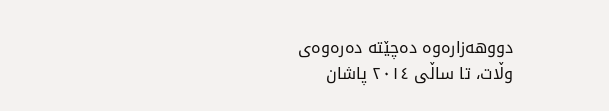دووهەزارەوە دەچێتە دەرەوەی وڵات، تا ساڵی ٢٠١٤ پاشان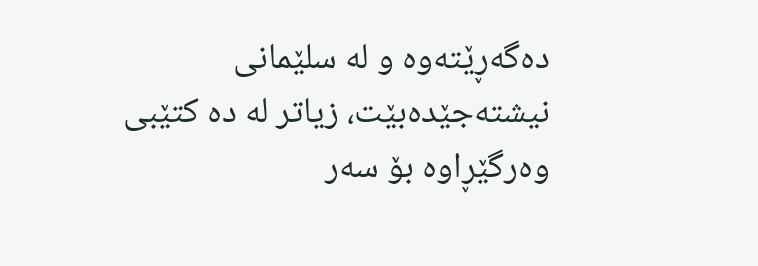دەگەڕێتەوە و لە سلێمانی نیشتەجێدەبێت، زیاتر لە دە کتێبی وەرگێڕاوە بۆ سەر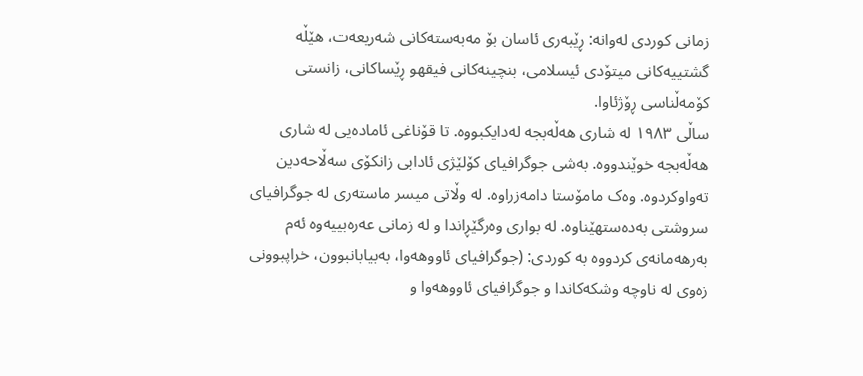زمانی کوردی لەوانە: ڕێبەری ئاسان بۆ مەبەستەکانی شەریعەت، هێڵە گشتییەکانی میتۆدی ئیسلامی، بنچینەکانی فیقهو ڕێساکانی، زانستی کۆمەڵناسی ڕۆژئاوا.
ساڵی ١٩٨٣ لە شاری هەڵەبجە لەدایکبووە. تا قۆناغى ئامادەیی لە شاری هەڵەبجە خوێندووە. بەشی جوگرافیای کۆلێژی ئادابی زانکۆی سەڵاحەدین تەواوکردوە. وەک مامۆستا دامەزراوە. لە وڵاتی میسر ماستەری لە جوگرافیای سروشتی بەدەستهێناوە. لە بواری وەرگێڕاندا و لە زمانی عەرەبییەوە ئەم بەرهەمانەی کردووە بە کوردی: (جوگرافیای ئاووهەوا، بەبیابانبوون، خراپبوونی زەوی لە ناوچە وشکەکاندا و جوگرافیای ئاووهەوا و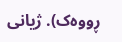ڕووەک). ژیانی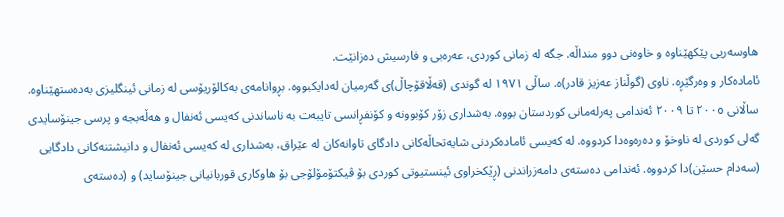هاوسەریی پێکهێناوە و خاوەنی دوو منداڵە. جگە لە زمانی کوردی، عەرەبی و فارسیش دەزانێت.
ئامادەکار و وەرگێڕە. ناوی (گوڵناز عەزیز قادر)ە. ساڵی ١٩٧١ لە گوندی (قەڵاقۆچاڵ)ی گەرمیان لەدایکبووە. بڕوانامەی بەکالۆریۆسی لە زمانی ئینگلیزی بەدەستهێناوە. ساڵانی ٢٠٠٥ تا ٢٠٠٩ ئەندامی پەرلەمانی کوردستان بووە. بەشداری زۆر کۆبوونە و کۆنفڕانسی تایبەت بە ناساندنی کەیسی ئەنفال و ھەڵەبجە و پرسی جینۆسایدی گەلی کوردی لە ناوخۆ و دەرەوەدا کردووە. لە کەیسی ئامادەکردنی شایەتحاڵەکانی دادگای تاوانەکان لە عێراق، بەشداری لە کەیسی ئەنفال و دانیشتنەکانی دادگایی (سەدام حسێن)دا کردووە. ئەندامی دەستەی دامەزراندنی (ڕێکخراوی ئینستیوتی کوردی بۆ ڤیکتۆمۆلۆجی بۆ ھاوکاری قوربانیانی جینۆساید) و (دەستەی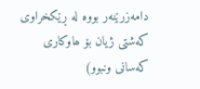دامەزرێنەر بووە لە ڕێکخراوی کەشتی ژیان بۆ ھاوکاری کەسانی ونبوو)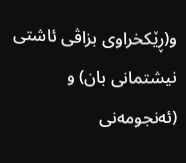و(ڕێکخراوی بزاڤی ئاشتی نیشتمانی بان) و (ئەنجومەنی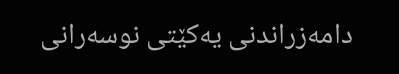دامەزراندنی یەکێتی نوسەرانی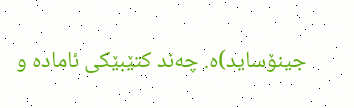جینۆساید)ە. چەند کتێبێکی ئامادە و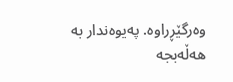وەرگێڕراوە. پەیوەندار بە هەڵەبجە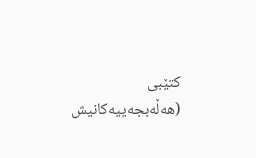کتێبی (ھەڵەبجەییەکانیش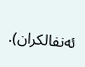ئەنفالکران).